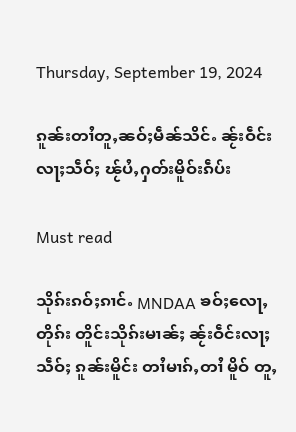Thursday, September 19, 2024

ၵူၼ်းတၢႆတူႇၼဝ်ႈမဵၼ်သိင်ႉ ၼႂ်းဝဵင်းလႃႈသဵဝ်ႈ ၽႂ်ပႆႇႁတ်းမိူဝ်းၵဵပ်း

Must read

သိုၵ်းၵဝ်ႈၵၢင်ႉ MNDAA ၶဝ်ႈလေႃႇတိုၵ်း တိူင်းသိုၵ်းမၢၼ်ႈ ၼႂ်းဝဵင်းလႃႈသဵဝ်ႈ ၵူၼ်းမိူင်း တၢႆမၢၵ်ႇတၢႆ မိူဝ် တူႇ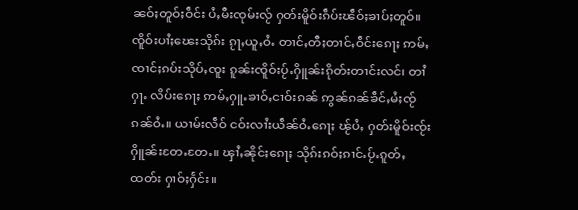ၼဝ်ႈတူဝ်ႈဝဵင်း ပႆႇမီးၸုမ်းလႂ် ႁတ်းမိူဝ်းၵဵပ်းၽဵဝ်ႈၶၢပ်ႈတူဝ်။ ၸိူဝ်းပၢႆႈၽေးသိုၵ်း ၵႂႃႇယူႇဝႆႉ တၢင်ႇတီႈတၢင်ႇဝဵင်းၵေႃႈ ဢမ်ႇၸၢင်ႈၵပ်းသိုပ်ႇၸူး ၵူၼ်းၸိူဝ်းပႂ်ႉႁိူၼ်းၵိုတ်းတၢင်းလင်၊ တၢႆႁႃႉ လိပ်းၵေႃႈ ဢမ်ႇႁူႉၶၢဝ်ႇငၢဝ်းၵၼ် ဢွၼ်ၵၼ်ၶဵင်ႇမႆႈၸႂ် ၵၼ်ဝႆႉ။ ယၢမ်းလဵဝ် ငဝ်းလၢႆးယဵၼ်ဝႆႉၵေႃႈ ၽႂ်ပႆႇ ႁတ်းမိူဝ်းၸႂ်းႁိူၼ်းတႄႉတႄႉ။ ၾၢႆႇၼိုင်ႈၵေႃႈ သိုၵ်းၵဝ်ႈၵၢင်ႉပႂ်ႉၵူတ်ႇထတ်း ႁၢဝ်ႈႁႅင်း။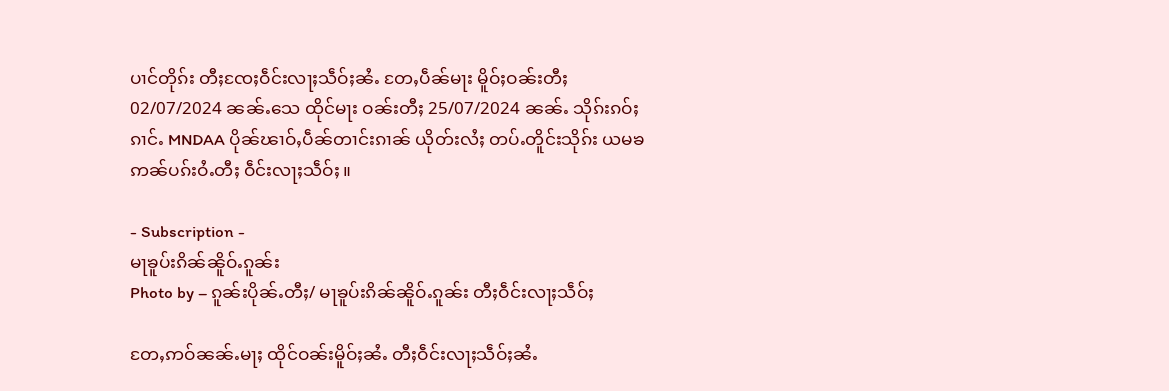ပၢင်တိုၵ်း တီႈၸႄႈဝဵင်းလႃႈသဵဝ်ႈၼႆႉ တႄႇပဵၼ်မႃး မိူဝ်ႈဝၼ်းတီႈ 02/07/2024 ၼၼ်ႉသေ ထိုင်မႃး ဝၼ်းတီႈ 25/07/2024 ၼၼ်ႉ သိုၵ်းၵဝ်ႈၵၢင်ႉ MNDAA ပိုၼ်ၽၢဝ်ႇပဵၼ်တၢင်းၵၢၼ် ယိုတ်းလႆႈ တပ်ႉတိူင်းသိုၵ်း ယမၶ ဢၼ်ပၵ်းဝႆႉတီႈ ဝဵင်းလႃႈသဵဝ်ႈ။

- Subscription -
မႃၶူပ်းၵိၼ်ၼိူဝ်ႉၵူၼ်း
Photo by – ၵူၼ်းပိုၼ်ႉတီႈ/ မႃၶူပ်းၵိၼ်ၼိူဝ်ႉၵူၼ်း တီႈဝဵင်းလႃႈသဵဝ်ႈ

တႄႇဢဝ်ၼၼ်ႉမႃႈ ထိုင်ဝၼ်းမိူဝ်ႈၼႆႉ တီႈဝဵင်းလႃႈသဵဝ်ႈၼႆႉ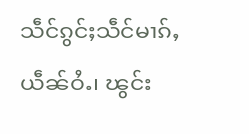သဵင်ၵွင်ႈသဵင်မၢၵ်ႇယဵၼ်ဝႆႉ၊ ၽွင်း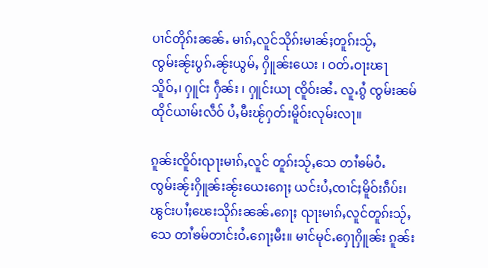ပၢင်တိုၵ်းၼၼ်ႉ မၢၵ်ႇလူင်သိုၵ်းမၢၼ်ႈတူၵ်းသႂ်ႇ ၸွမ်းၼႂ်းပွၵ်ႉၼႂ်းယွမ်ႇ ႁိူၼ်းယေး ၊ ဝတ်ႉဝႃးၽႃသိူဝ်ႇ၊ ႁူင်း ႁဵၼ်း ၊ ႁူင်းယႃ ၸိူဝ်းၼႆႉ လူႉၵွႆ ၸွမ်းၼမ် ထိုင်ယၢမ်းလဵဝ် ပႆႇမီးၽႂ်ႁတ်းမိူဝ်းလုမ်းလႃ။

ၵူၼ်းၸိူဝ်းၺႃးမၢၵ်ႇလူင် တူၵ်းသႂ်ႇသေ တၢႆၶမ်ဝႆႉ ၸွမ်းၼႂ်းႁိူၼ်းၼႂ်းယေးၵေႃႈ ယင်းပႆႇၸၢင်ႈမိူဝ်းၵဵပ်း၊ ၽွင်းပၢႆႈၽေးသိုၵ်းၼၼ်ႉၵေႃႈ ၺႃးမၢၵ်ႇလူင်တူၵ်းသႂ်ႇသေ တၢႆၶမ်တၢင်းဝႆႉၵေႃႈမီး။ မၢင်မုင်ႉႁေႃႁိူၼ်း ၵူၼ်း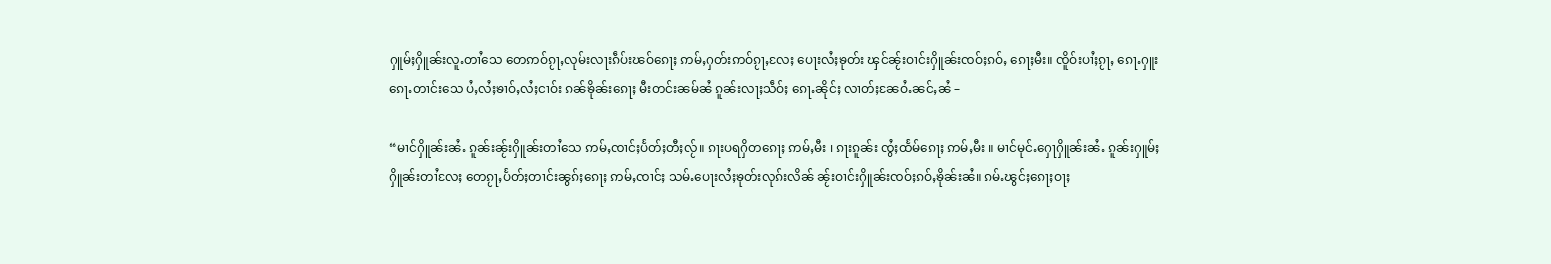ႁူမ်ႈႁိူၼ်းလူႉတၢႆသေ တေဢဝ်ၵႂႃႇလုမ်းလႃးၵဵပ်းၽဝ်ၵေႃႈ ဢမ်ႇႁတ်းဢဝ်ၵႂႃႇလႄႈ ပေႃးလႆႈၶုတ်း ၾင်ၼႂ်းဝၢင်းႁိူၼ်းၸဝ်ႈၵဝ်ႇ ၵေႃႈမီး။ ၸိူဝ်းပၢႆႈၵႂႃႇ ၵေႃႉႁူး ၵေႃႉတၢင်းသေ ပႆႇလႆႈၶၢဝ်ႇလႆႈငၢဝ်း ၵၼ်ၶိုၼ်းၵေႃႈ မီးတင်းၼမ်ၼႆ ၵူၼ်းလႃႈသဵဝ်ႈ ၵေႃႉၼိုင်ႈ လၢတ်ႈၼႄဝႆႉၼင်ႇၼႆ –

“မၢင်ႁိူၼ်းၼႆႉ ၵူၼ်းၼႂ်းႁိူၼ်းတၢႆသေ ဢမ်ႇၸၢင်ႈပႅတ်ႈတီႈလႂ်။ ၵႃးပရႁိတၵေႃႈ ဢမ်ႇမီး ၊ ၵႃးၵူၼ်း ၸွႆႈထႅမ်ၵေႃႈ ဢမ်ႇမီး ။ မၢင်မုင်ႉႁေႃႁိူၼ်းၼႆႉ ၵူၼ်းႁူမ်ႈႁိူၼ်းတၢႆလႄႈ တေၵႂႃႇပႅတ်ႈတၢင်းၼွၵ်ႈၵေႃႈ ဢမ်ႇၸၢင်ႈ သမ်ႉပေႃးလႆႈၶုတ်းလုၵ်းလိၼ် ၼႂ်းဝၢင်းႁိူၼ်းၸဝ်ႈၵဝ်ႇၶိုၼ်းၼႆ။ ၵမ်ႉၽွင်ႈၵေႃႈဝႃႈ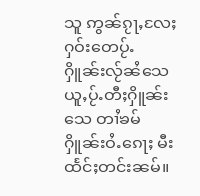သူ ဢွၼ်ၵႂႃႇလႄႈ ႁဝ်းတေပႂ်ႉႁိူၼ်းလႂ်ၼႆသေ ယူႇပႂ်ႉတီႈႁိူၼ်းသေ တၢႆၶမ်ႁိူၼ်းဝႆႉၵေႃႈ မီးထႅင်ႈတင်းၼမ်။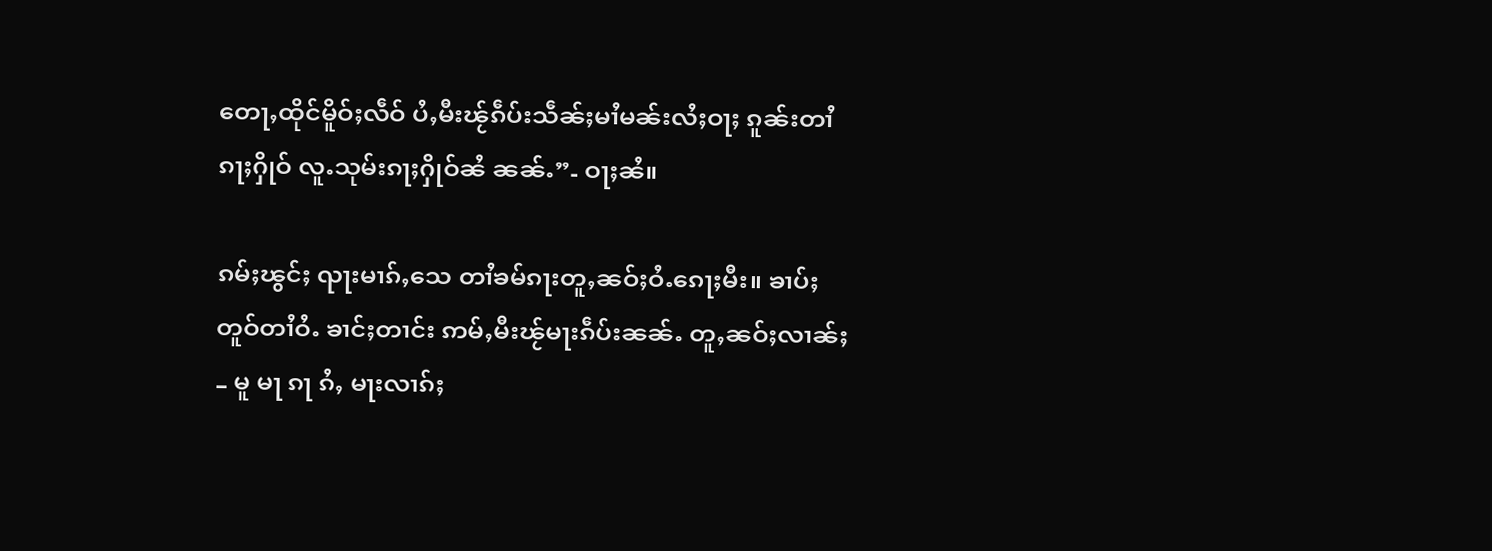တေႃႇထိုင်မိူဝ်ႈလဵဝ် ပႆႇမီးၽႂ်ၵဵပ်းသဵၼ်ႈမၢႆမၼ်းလႆႈဝႃႈ ၵူၼ်းတၢႆၵႃႈႁိုဝ် လူႉသုမ်းၵႃႈႁိုဝ်ၼႆ ၼၼ်ႉ”- ဝႃႈၼႆ။

ၵမ်ႈၽွင်ႈ ၺႃးမၢၵ်ႇသေ တၢႆၶမ်ၵႃးတူႇၼဝ်ႈဝႆႉၵေႃႈမီး။ ၶၢပ်ႈတူဝ်တၢႆဝႆႉ ၶၢင်ႈတၢင်း ဢမ်ႇမီးၽႂ်မႃးၵဵပ်းၼၼ်ႉ တူႇၼဝ်ႈလၢၼ်ႈ – မူ မႃ ၵႃ ၵႆႇ မႃးလၢၵ်ႈ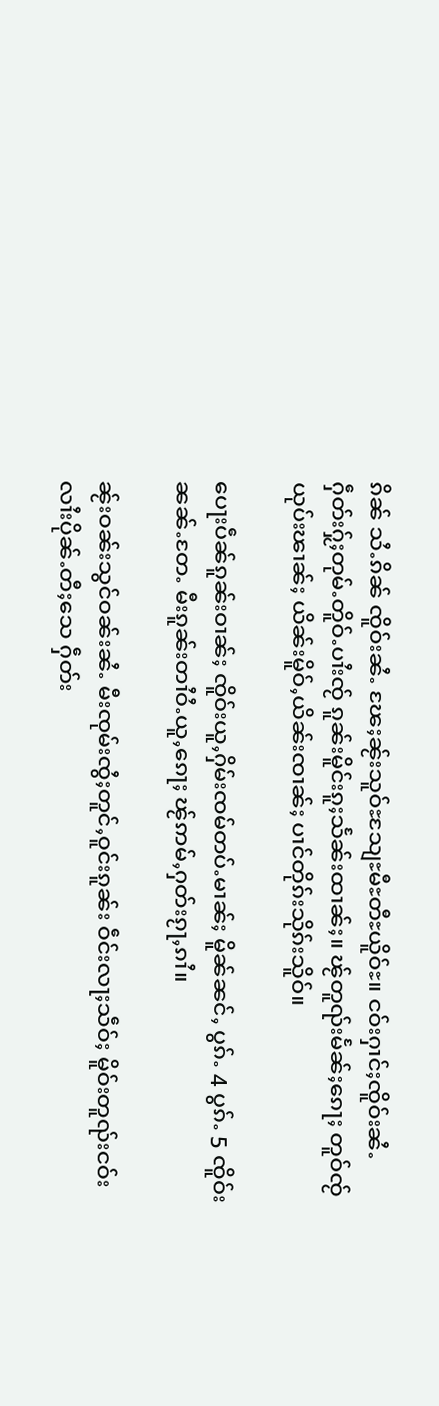ၵိၼ် သႆႉၵိၼ် ၸိူဝ်းၼႆႉ ၽႄႈၼႂ်းသူဝ်ႊသျႄႊမီႊတီႊယိူဝ်ႊ။ ငဝ်းႁၢင်ႈၸိူဝ်းၼႆႉ ႁဵတ်းႁႂ်ႈတုမ်ႉတိူဝ်ႉပၢႆးၸႂ် ၵူၼ်းမိူင်းၵူႈသႅၼ်းထၢၼ်ႈ။ ၽႂ်တူၺ်းမႅၼ်ႈၵေႃႈ တူဝ်ၸႂ်ယုပ်းၽၢၼ်ႈ ယိၼ်းမိူဝ်ႇယိၼ်းၸၢၼ်ႈ ပၢင်တိုၵ်းသိုၵ်းသိူဝ်။

ပေႃးပဵၼ်ၵူၼ်းဝၢၼ်ႈ ၸိူဝ်းယူႇႁိမ်းၸမ်တပ်ႉမၢၼ်ႈ မိူၼ်ၼင်ႇ ပွၵ်ႉ 4 ပွၵ်ႉ 5 ၸိူဝ်းၼၼ်ႉတႄႉ မီးၵူၼ်းတၢႆဝႆႉယူႇၵေႃႈ ၽႂ်ဢမ်ႇႁတ်းၵႂႃႇၵၢႆ။

ၼႂ်းဝၼ်းသွင်ဝၼ်းၼႆႉ မီးၸုမ်းၸွႆႈတူင်ႇဝူင်းၵူၼ်း ဝဵင်းလႃႈသဵဝ်ႈ မိူဝ်းတူၺ်းငဝ်းလၢႆးပိုၼ်ႉတီႈသေ ႁဵတ်း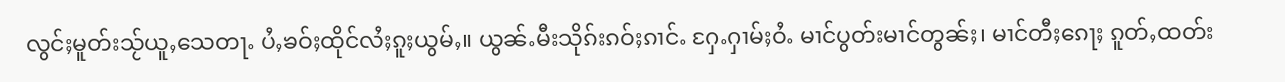လွင်ႈမူတ်းသႂ်ယူႇသေတႃႉ ပႆႇၶဝ်ႈထိုင်လႆႈၵူႈယွမ်ႇ။ ယွၼ်ႉမီးသိုၵ်းၵဝ်ႈၵၢင်ႉ ႁႄႉႁၢမ်ႈဝႆႉ မၢင်ပွတ်းမၢင်တွၼ်ႈ၊ မၢင်တီႈၵေႃႈ ၵူတ်ႇထတ်း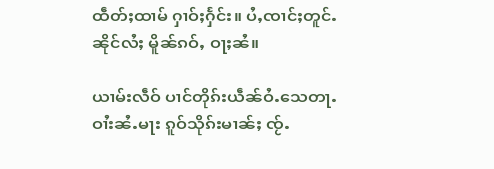ထဵတ်ႈထၢမ် ႁၢဝ်ႈႁႅင်း။ ပႆႇၸၢင်ႈတူင်ႉၼိုင်လႆႈ မိူၼ်ၵဝ်ႇ ဝႃႈၼႆ။

ယၢမ်းလဵဝ် ပၢင်တိုၵ်းယဵၼ်ဝႆႉသေတႃႉ ဝၢႆးၼႆႉမႃး ၵူဝ်သိုၵ်းမၢၼ်ႈ ၸႂ်ႉ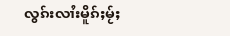လွၵ်းလၢႆးမိူၵ်ႈမႂ်ႈ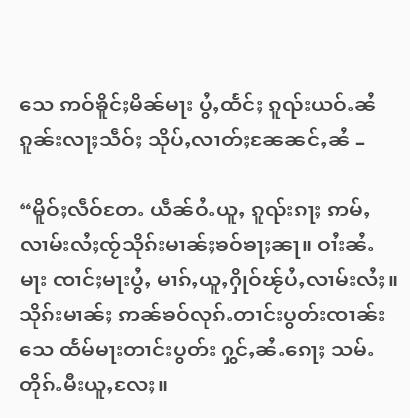သေ ဢဝ်ၶိူင်ႈမိၼ်မႃး ပွႆႇထႅင်ႈ ၵူၺ်းယဝ်ႉၼႆ ၵူၼ်းလႃႈသဵဝ်ႈ သိုပ်ႇလၢတ်ႈၼႄၼင်ႇၼႆ –

“မိူဝ်ႈလဵဝ်တႄႉ ယဵၼ်ဝႆႉယူႇ ၵူၺ်းၵႃႈ ဢမ်ႇလၢမ်းလႆႈၸႂ်သိုၵ်းမၢၼ်ႈၶဝ်ၶႃႈၼႃ။ ဝၢႆးၼႆႉမႃး ၸၢင်ႈမႃးပွႆႇ မၢၵ်ႇယူႇႁိုဝ်ၽႂ်ပႆႇလၢမ်းလႆႈ။ သိုၵ်းမၢၼ်ႈ ဢၼ်ၶဝ်လုၵ်ႉတၢင်းပွတ်းၸၢၼ်းသေ ထႅမ်မႃးတၢင်းပွတ်း ႁွင်ႇၼႆႉၵေႃႈ သမ်ႉတိုၵ်ႉမီးယူႇလႄႈ။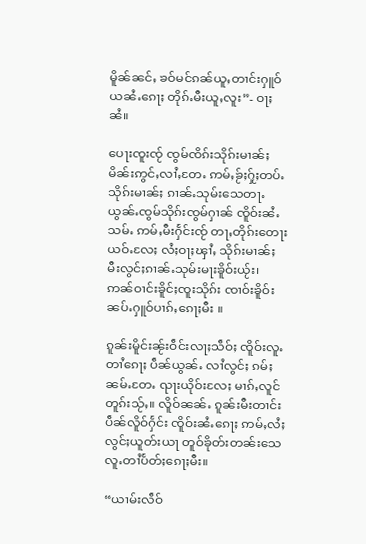မိူၼ်ၼင်ႇ ၶဝ်မင်ၵၼ်ယူႇတၢင်းႁူဝ်ယၼႆႉၵေႃႈ တိုၵ်ႉမီးယူႇလူး”- ဝႃႈၼႆ။

ပေႃးၸူးၸႂ် ၸွမ်ၸိၵ်းသိုၵ်းမၢၼ်ႈ မိၼ်းဢွင်ႇလၢႆႇတႄႉ ဢမ်ႇၶႂ်ႈႁႂ်ႈတပ်ႉသိုၵ်းမၢၼ်ႈ ၵၢၼ်ႉသုမ်းသေတႃႉ ယွၼ်ႉၸွမ်သိုၵ်းၸွမ်ႁၢၼ် ၸိူဝ်းၼႆႉသမ်ႉ ဢမ်ႇမီးႁႅင်းၸႂ် တႃႇတိုၵ်းတေႃးယဝ်ႉလႄႈ လႆႈဝႃႈၾၢႆႇ သိုၵ်းမၢၼ်ႈ မီးလွင်ႈၵၢၼ်ႉသုမ်းမႃးၶိူဝ်းယႂ်း၊  ဢၼ်ဝၢင်းၶိူင်ႈၸူးသိုၵ်း ၸၢဝ်းၶိူဝ်း ၼပ်ႉႁူဝ်ပၢၵ်ႇၵေႃႈမီး ။

ၵူၼ်းမိူင်းၼႂ်းဝဵင်းလႃႈသဵဝ်ႈ ၸိူဝ်းလူႉတၢႆၵေႃႈ ပဵၼ်ယွၼ်ႉ လၢႆလွင်ႈ ၵမ်ႈၼမ်ႉတႄႉ ၺႃးယိုဝ်းလႄႈ မၢၵ်ႇလူင်တူၵ်းသႂ်ႇ။ လိူဝ်ၼၼ်ႉ ၵူၼ်းမီးတၢင်းပဵၼ်လိူဝ်ႁႅင်း ၸိူဝ်းၼႆႉၵေႃႈ ဢမ်ႇလႆႈ လွင်ႈယူတ်းယႃ တူဝ်ၶိုတ်းတၼ်းသေ လူႉတၢႆပႅတ်ႈၵေႃႈမီး။

“ယၢမ်းလဵဝ်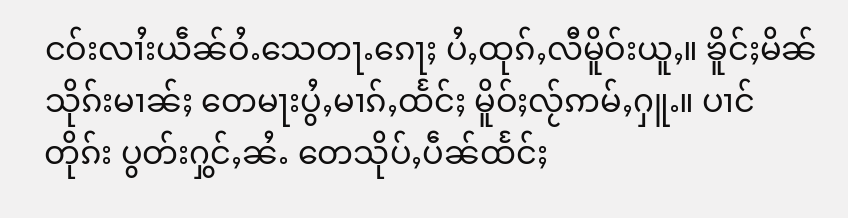ငဝ်းလၢႆးယဵၼ်ဝႆႉသေတႃႉၵေႃႈ ပႆႇထုၵ်ႇလီမိူဝ်းယူႇ။ ၶိူင်ႈမိၼ်သိုၵ်းမၢၼ်ႈ တေမႃးပွႆႇမၢၵ်ႇထႅင်ႈ မိူဝ်ႈလႂ်ဢမ်ႇႁူႉ။ ပၢင်တိုၵ်း ပွတ်းႁွင်ႇၼႆႉ တေသိုပ်ႇပဵၼ်ထႅင်ႈ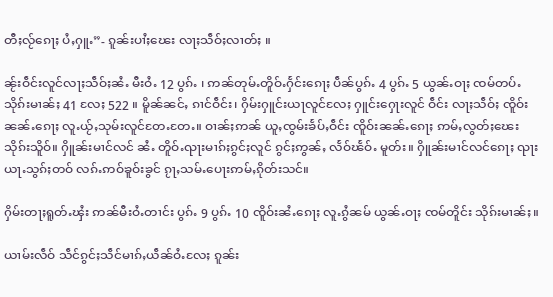တီႈလႂ်ၵေႃႈ ပႆႇႁူႉ”- ၵူၼ်းပၢႆႈၽေး လႃႈသဵဝ်ႈလၢတ်ႈ ။

ၼႂ်းဝဵင်းလူင်လႃႈသဵဝ်ႈၼႆႉ မီးဝႆႉ 12 ပွၵ်ႉ ၊ ဢၼ်တုမ်ႉတိူဝ်ႉႁႅင်းၵေႃႈ ပဵၼ်ပွၵ်ႉ 4 ပွၵ်ႉ 5 ယွၼ်ႉဝႃႈ ၸမ်တပ်ႉသိုၵ်းမၢၼ်ႈ 41 လႄႈ 522 ။ မိူၼ်ၼင်ႇ ၵၢင်ဝဵင်း၊ ႁိမ်းႁူင်းယႃလူင်လႄႈ ႁူင်းႁေႃးလူင် ဝဵင်း လႃႈသဵဝ်ႈ ၸိူဝ်းၼၼ်ႉၵေႃႈ လူႉယႂ်ႇသုမ်းလူင်တႄႉတႄႉ။ ဝၢၼ်ႈဢၼ် ယူႇၸွမ်းၶႅပ်ႇဝဵင်း ၸိူဝ်းၼၼ်ႉၵေႃႈ ဢမ်ႇလွတ်ႈၽေးသိုၵ်းသိူဝ်။ ႁိူၼ်းမၢင်လင် ၼႆႉ တိူဝ်ႉၺႃးမၢၵ်ႈၵွင်ႈလူင် ၵွင်ႈဢွၼ်ႇ လႅဝ်ၽႅဝ်ႉ မူတ်း။ ႁိူၼ်းမၢင်လင်ၵေႃႈ ၺႃးယႃႉသွၵ်ႈတဝ် လၵ်ႉဢဝ်ၶူဝ်းၶွင် ၵႂႃႇသမ်ႉပေႃးဢမ်ႇၵိုတ်းသင်။

ႁိမ်းတႃႈရူတ်ႉၾႆး ဢၼ်မီးဝႆႉတၢင်း ပွၵ်ႉ 9 ပွၵ်ႉ 10 ၸိူဝ်းၼႆႉၵေႃႈ လူႉၵွႆၼမ် ယွၼ်ႉဝႃႈ ၸမ်တိူင်း သိုၵ်းမၢၼ်ႈ။

ယၢမ်းလဵဝ် သဵင်ၵွင်ႈသဵင်မၢၵ်ႇယဵၼ်ဝႆႉလႄႈ ၵူၼ်း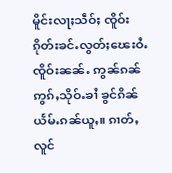မိူင်းလႃႈသဵဝ်ႈ ၸိူဝ်းၵိုတ်းၶင်ႉလွတ်ႈၽေးဝႆႉ ၸိူဝ်းၼၼ်ႉ ဢွၼ်ၵၼ် ဢွၵ်ႇသိုဝ်ႉၶၢႆ ၶွင်ၵိၼ်ယႅမ်ႉၵၼ်ယူႇ။ ၵၢတ်ႇလူင်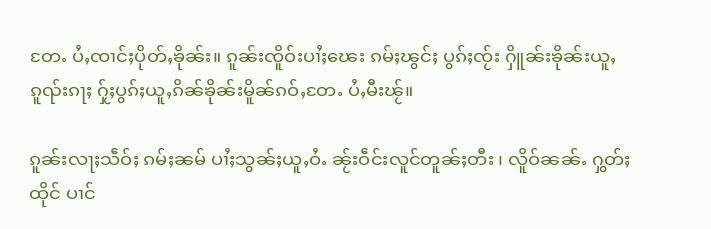တႄႉ ပႆႇၸၢင်ႈပိုတ်ႇၶိုၼ်း။ ၵူၼ်းၸိူဝ်းပၢႆႈၽေး ၵမ်ႈၽွင်ႈ ပွၵ်ႈၸႂ်း ႁိူၼ်းၶိုၼ်းယူႇ ၵူၺ်းၵႃႈ ႁႂ်ႈပွၵ်ႈယူႇၵိၼ်ၶိုၼ်းမိူၼ်ၵဝ်ႇတႄႉ ပႆႇမီးၽႂ်။

ၵူၼ်းလႃႈသဵဝ်ႈ ၵမ်ႈၼမ် ပၢႆႈသွၼ်ႈယူႇဝႆႉ ၼႂ်းဝဵင်းလူင်တူၼ်ႈတီး ၊ လိူဝ်ၼၼ်ႉ ႁွတ်ႈထိုင် ပၢင်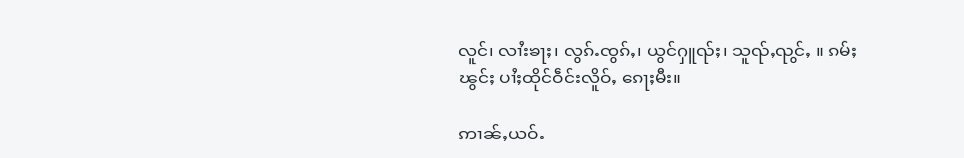လူင်၊ လၢႆးၶႃႈ၊ လွၵ်ႉၸွၵ်ႇ၊ ယွင်ႁူၺ်ႈ၊ သူၺ်ႇၺွင်ႇ ။ ၵမ်ႈၽွင်ႈ ပၢႆႈထိုင်ဝဵင်းလိူဝ်ႇ ၵေႃႈမီး။

ဢၢၼ်ႇယဝ်ႉ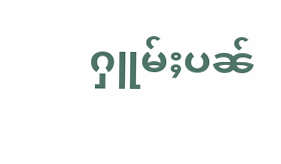ႁူမ်ႈပၼ်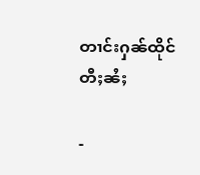တၢင်းႁၼ်ထိုင်တီႈၼႆႈ

-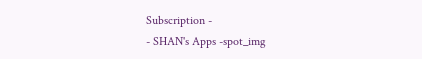Subscription -
- SHAN's Apps -spot_img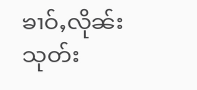ၶၢဝ်ႇလိုၼ်းသုတ်း